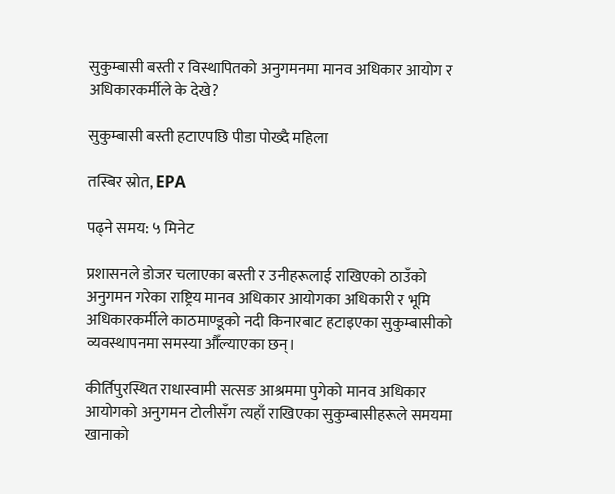सुकुम्बासी बस्ती र विस्थापितको अनुगमनमा मानव अधिकार आयोग र अधिकारकर्मीले के देखे?

सुकुम्बासी बस्ती हटाएपछि पीडा पोख्दै महिला

तस्बिर स्रोत, EPA

पढ्ने समय: ५ मिनेट

प्रशासनले डोजर चलाएका बस्ती र उनीहरूलाई राखिएको ठाउँको अनुगमन गरेका राष्ट्रिय मानव अधिकार आयोगका अधिकारी र भूमि अधिकारकर्मीले काठमाण्डूको नदी किनारबाट हटाइएका सुकुम्बासीको व्यवस्थापनमा समस्या औँल्याएका छन्।

कीर्तिपुरस्थित राधास्वामी सत्सङ आश्रममा पुगेको मानव अधिकार आयोगको अनुगमन टोलीसँग त्यहाँ राखिएका सुकुम्बासीहरूले समयमा खानाको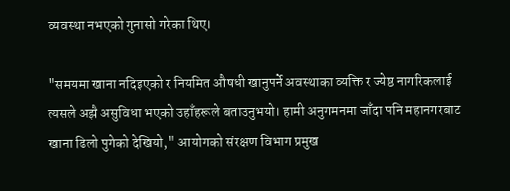व्यवस्था नभएको गुनासो गरेका थिए।

"समयमा खाना नदिइएको र नियमित औषधी खानुपर्ने अवस्थाका व्यक्ति र ज्येष्ठ नागरिकलाई त्यसले अझै असुविधा भएको उहाँहरूले बताउनुभयो। हामी अनुगमनमा जाँदा पनि महानगरबाट खाना ढिलो पुगेको देखियो," आयोगको संरक्षण विभाग प्रमुख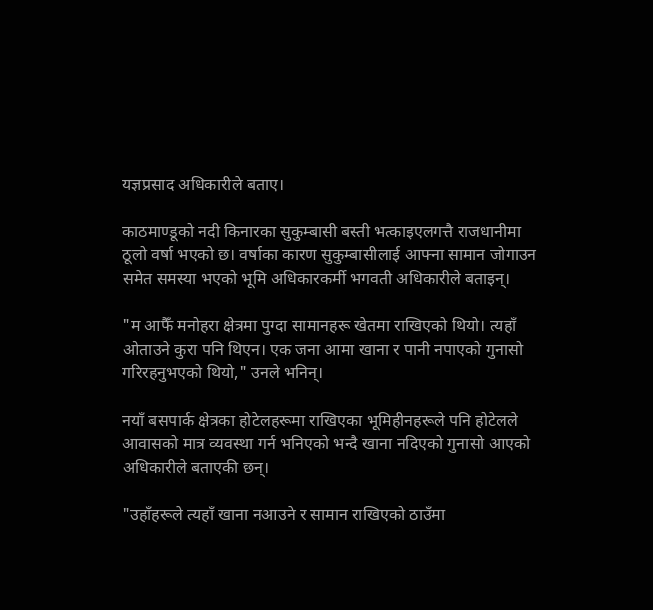यज्ञप्रसाद अधिकारीले बताए।

काठमाण्डूको नदी किनारका सुकुम्बासी बस्ती भत्काइएलगत्तै राजधानीमा ठूलो वर्षा भएको छ। वर्षाका कारण सुकुम्बासीलाई आफ्ना सामान जोगाउन समेत समस्या भएको भूमि अधिकारकर्मी भगवती अधिकारीले बताइन्।

"म आफैँ मनोहरा क्षेत्रमा पुग्दा सामानहरू खेतमा राखिएको थियो। त्यहाँ ओताउने कुरा पनि थिएन। एक जना आमा खाना र पानी नपाएको गुनासो गरिरहनुभएको थियो," उनले भनिन्।

नयाँ बसपार्क क्षेत्रका होटेलहरूमा राखिएका भूमिहीनहरूले पनि होटेलले आवासको मात्र व्यवस्था गर्न भनिएको भन्दै खाना नदिएको गुनासो आएको अधिकारीले बताएकी छन्।

"उहाँहरूले त्यहाँ खाना नआउने र सामान राखिएको ठाउँमा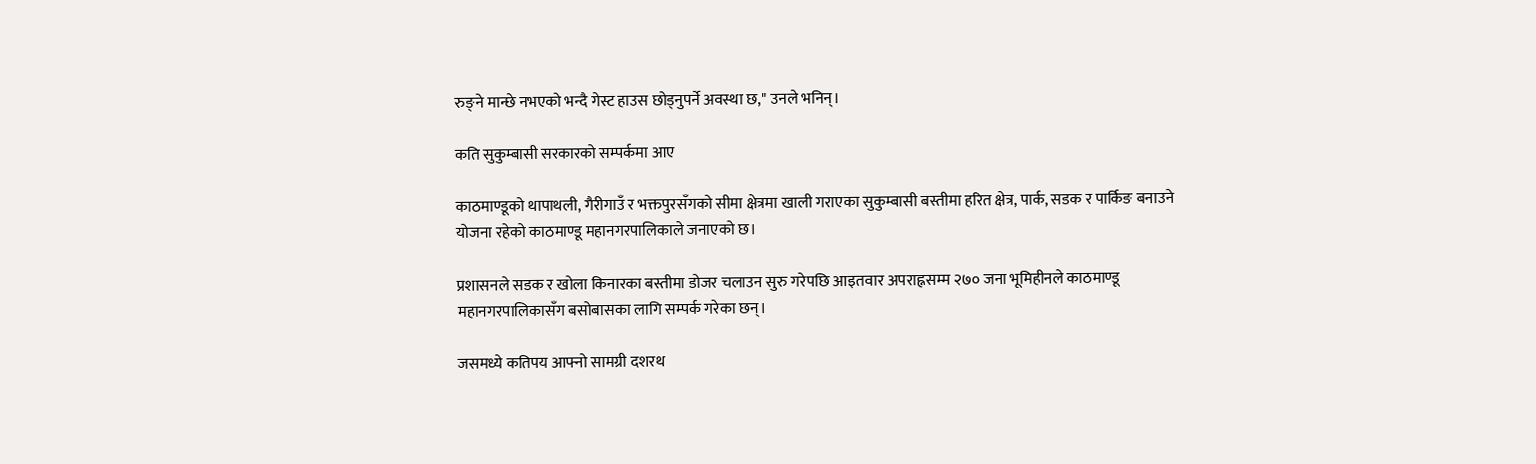रुङ्ने मान्छे नभएको भन्दै गेस्ट हाउस छोड्नुपर्ने अवस्था छ," उनले भनिन्।

कति सुकुम्बासी सरकारको सम्पर्कमा आए

काठमाण्डूको थापाथली, गैरीगाउँ र भक्तपुरसँगको सीमा क्षेत्रमा खाली गराएका सुकुम्बासी बस्तीमा हरित क्षेत्र, पार्क, सडक र पार्किङ बनाउने योजना रहेको काठमाण्डू महानगरपालिकाले जनाएको छ।

प्रशासनले सडक र खोला किनारका बस्तीमा डोजर चलाउन सुरु गरेपछि आइतवार अपराह्नसम्म २७० जना भूमिहीनले काठमाण्डू महानगरपालिकासँग बसोबासका लागि सम्पर्क गरेका छन्।

जसमध्ये कतिपय आफ्नो सामग्री दशरथ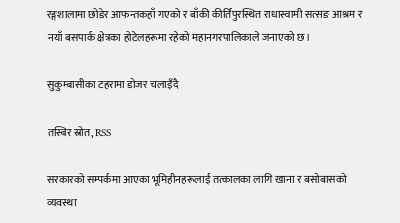रङ्गशालामा छोडेर आफन्तकहाँ गएको र बाँकी कीर्तिपुरस्थित राधास्वामी सत्सङ आश्रम र नयाँ बसपार्क क्षेत्रका होटेलहरूमा रहेको महानगरपालिकाले जनाएको छ।

सुकुम्बासीका टहरामा डोजर चलाइँदै

तस्बिर स्रोत, RSS

सरकारको सम्पर्कमा आएका भूमिहीनहरूलाई तत्कालका लागि खाना र बसोबासको व्यवस्था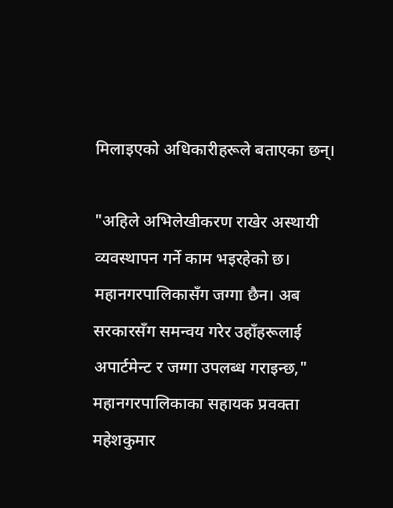मिलाइएको अधिकारीहरूले बताएका छन्।

"अहिले अभिलेखीकरण राखेर अस्थायी व्यवस्थापन गर्ने काम भइरहेको छ। महानगरपालिकासँग जग्गा छैन। अब सरकारसँग समन्वय गरेर उहाँहरूलाई अपार्टमेन्ट र जग्गा उपलब्ध गराइन्छ," महानगरपालिकाका सहायक प्रवक्ता महेशकुमार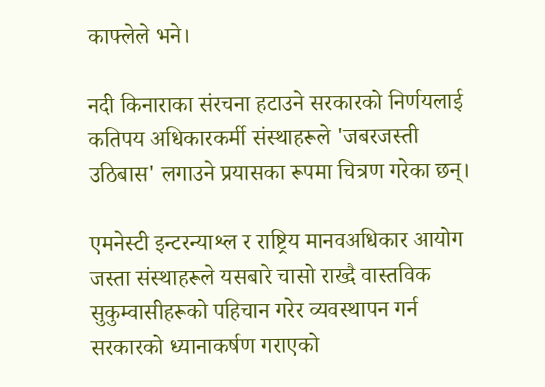काफ्लेले भने।

नदी किनाराका संरचना हटाउने सरकारको निर्णयलाई कतिपय अधिकारकर्मी संस्थाहरूले 'जबरजस्ती उठिबास' लगाउने प्रयासका रूपमा चित्रण गरेका छन्।

एमनेस्टी इन्टरन्याश्ल र राष्ट्रिय मानवअधिकार आयोग जस्ता संस्थाहरूले यसबारे चासो राख्दै वास्तविक सुकुम्वासीहरूको पहिचान गरेर व्यवस्थापन गर्न सरकारको ध्यानाकर्षण गराएको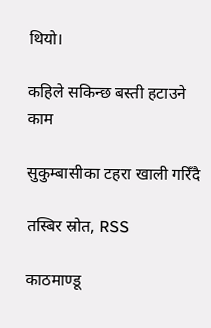थियो।

कहिले सकिन्छ बस्ती हटाउने काम

सुकुम्बासीका टहरा खाली गरिँदै

तस्बिर स्रोत, RSS

काठमाण्डू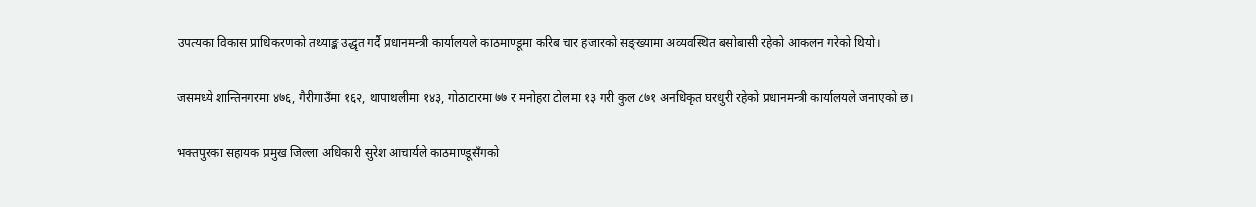उपत्यका विकास प्राधिकरणको तथ्याङ्क उद्धृत गर्दै प्रधानमन्त्री कार्यालयले काठमाण्डूमा करिब चार हजारको सङ्ख्यामा अव्यवस्थित बसोबासी रहेको आकलन गरेको थियो।

जसमध्ये शान्तिनगरमा ४७६, गैरीगाउँमा १६२, थापाथलीमा १४३, गोठाटारमा ७७ र मनोहरा टोलमा १३ गरी कुल ८७१ अनधिकृत घरधुरी रहेको प्रधानमन्त्री कार्यालयले जनाएको छ।

भक्तपुरका सहायक प्रमुख जिल्ला अधिकारी सुरेश आचार्यले काठमाण्डूसँगको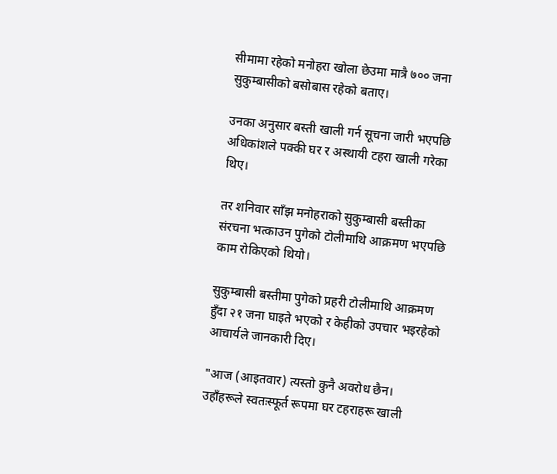सीमामा रहेको मनोहरा खोला छेउमा मात्रै ७०० जना सुकुम्बासीको बसोबास रहेको बताए।

उनका अनुसार बस्ती खाली गर्न सूचना जारी भएपछि अधिकांशले पक्की घर र अस्थायी टहरा खाली गरेका थिए।

तर शनिवार साँझ मनोहराको सुकुम्बासी बस्तीका संरचना भत्काउन पुगेको टोलीमाथि आक्रमण भएपछि काम रोकिएको थियो।

सुकुम्बासी बस्तीमा पुगेको प्रहरी टोलीमाथि आक्रमण हुँदा २१ जना घाइते भएको र केहीको उपचार भइरहेको आचार्यले जानकारी दिए।

"आज (आइतवार) त्यस्तो कुनै अवरोध छैन। उहाँहरूले स्वतःस्फूर्त रूपमा घर टहराहरू खाली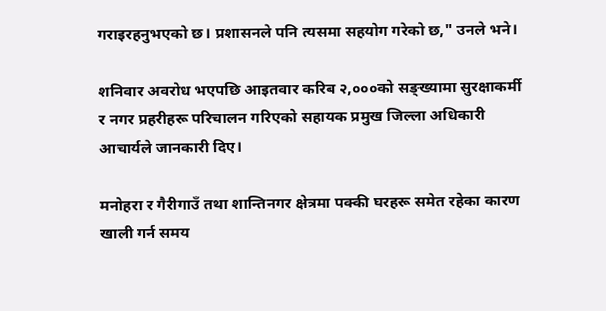गराइरहनुभएको छ। प्रशासनले पनि त्यसमा सहयोग गरेको छ," उनले भने।

शनिवार अवरोध भएपछि आइतवार करिब २,०००को सङ्ख्यामा सुरक्षाकर्मी र नगर प्रहरीहरू परिचालन गरिएको सहायक प्रमुख जिल्ला अधिकारी आचार्यले जानकारी दिए।

मनोहरा र गैरीगाउँ तथा शान्तिनगर क्षेत्रमा पक्की घरहरू समेत रहेका कारण खाली गर्न समय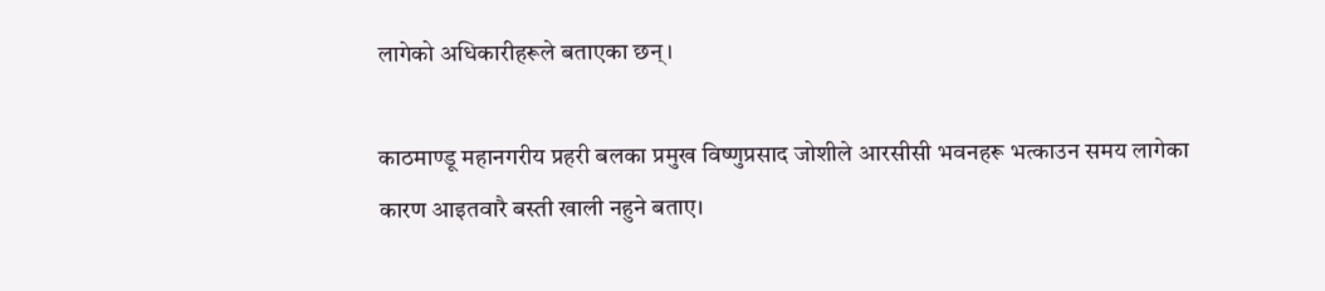लागेको अधिकारीहरूले बताएका छन्।

काठमाण्डू महानगरीय प्रहरी बलका प्रमुख विष्णुप्रसाद जोशीले आरसीसी भवनहरू भत्काउन समय लागेका कारण आइतवारै बस्ती खाली नहुने बताए।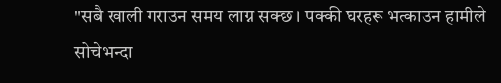"सबै खाली गराउन समय लाग्न सक्छ। पक्की घरहरू भत्काउन हामीले सोचेभन्दा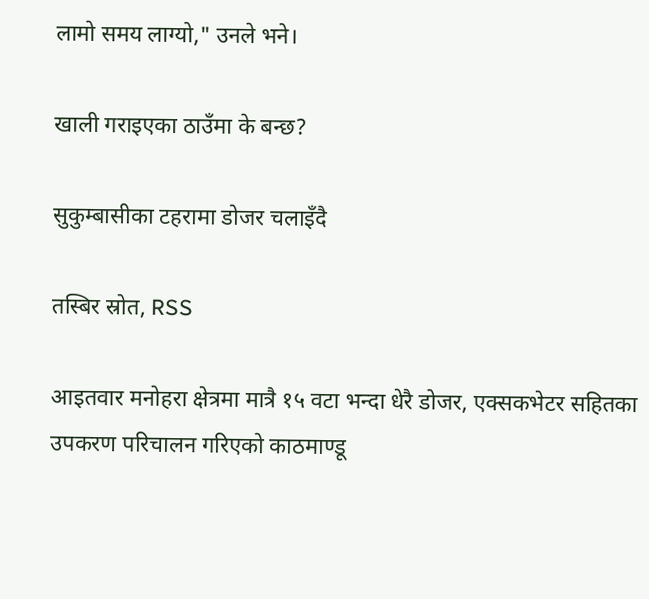लामो समय लाग्यो," उनले भने।

खाली गराइएका ठाउँमा के बन्छ?

सुकुम्बासीका टहरामा डोजर चलाइँदै

तस्बिर स्रोत, RSS

आइतवार मनोहरा क्षेत्रमा मात्रै १५ वटा भन्दा धेरै डोजर, एक्सकभेटर सहितका उपकरण परिचालन गरिएको काठमाण्डू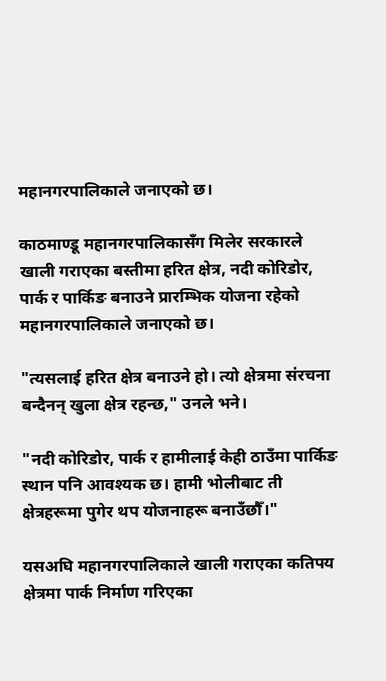महानगरपालिकाले जनाएको छ।

काठमाण्डू महानगरपालिकासँग मिलेर सरकारले खाली गराएका बस्तीमा हरित क्षेत्र, नदी कोरिडोर, पार्क र पार्किङ बनाउने प्रारम्भिक योजना रहेको महानगरपालिकाले जनाएको छ।

"त्यसलाई हरित क्षेत्र बनाउने हो। त्यो क्षेत्रमा संरचना बन्दैनन् खुला क्षेत्र रहन्छ," उनले भने।

"नदी कोरिडोर, पार्क र हामीलाई केही ठाउँमा पार्किङ स्थान पनि आवश्यक छ। हामी भोलीबाट ती क्षेत्रहरूमा पुगेर थप योजनाहरू बनाउँछौँ।"

यसअघि महानगरपालिकाले खाली गराएका कतिपय क्षेत्रमा पार्क निर्माण गरिएका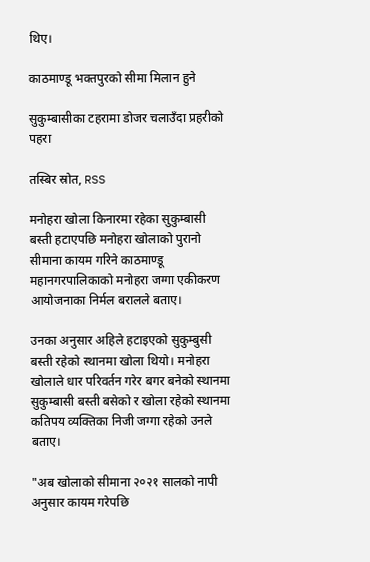थिए।

काठमाण्डू भक्तपुरको सीमा मिलान हुने

सुकुम्बासीका टहरामा डोजर चलाउँदा प्रहरीको पहरा

तस्बिर स्रोत, RSS

मनोहरा खोला किनारमा रहेका सुकुम्बासी बस्ती हटाएपछि मनोहरा खोलाको पुरानो सीमाना कायम गरिने काठमाण्डू महानगरपालिकाको मनोहरा जग्गा एकीकरण आयोजनाका निर्मल बरालले बताए।

उनका अनुसार अहिले हटाइएको सुकुम्बुसी बस्ती रहेको स्थानमा खोला थियो। मनोहरा खोलाले धार परिवर्तन गरेर बगर बनेको स्थानमा सुकुम्बासी बस्ती बसेको र खोला रहेको स्थानमा कतिपय व्यक्तिका निजी जग्गा रहेको उनले बताए।

"अब खोलाको सीमाना २०२१ सालको नापी अनुसार कायम गरेपछि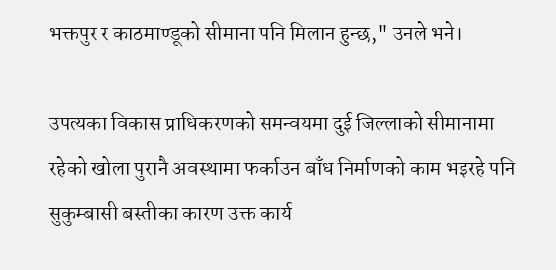भक्तपुर र काठमाण्डूको सीमाना पनि मिलान हुन्छ," उनले भने।

उपत्यका विकास प्राधिकरणको समन्वयमा दुई जिल्लाको सीमानामा रहेको खोला पुरानै अवस्थामा फर्काउन बाँध निर्माणको काम भइरहे पनि सुकुम्बासी बस्तीका कारण उक्त कार्य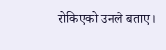रोकिएको उनले बताए।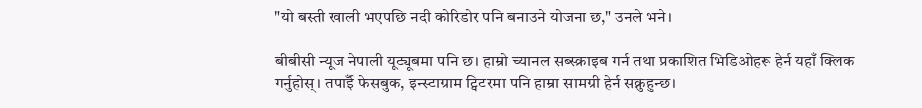"यो बस्ती खाली भएपछि नदी कोरिडोर पनि बनाउने योजना छ," उनले भने।

बीबीसी न्यूज नेपाली यूट्यूबमा पनि छ। हाम्रो च्यानल सब्स्क्राइब गर्न तथा प्रकाशित भिडिओहरू हेर्न यहाँ क्लिक गर्नुहोस्। तपाईँ फेसबुक, इन्स्टाग्राम ट्विटरमा पनि हाम्रा सामग्री हेर्न सक्नुहुन्छ।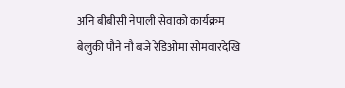अनि बीबीसी नेपाली सेवाको कार्यक्रम बेलुकी पौने नौ बजे रेडिओमा सोमवारदेखि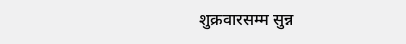शुक्रवारसम्म सुन्न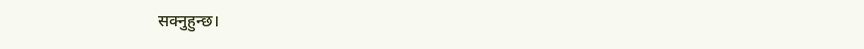सक्नुहुन्छ।